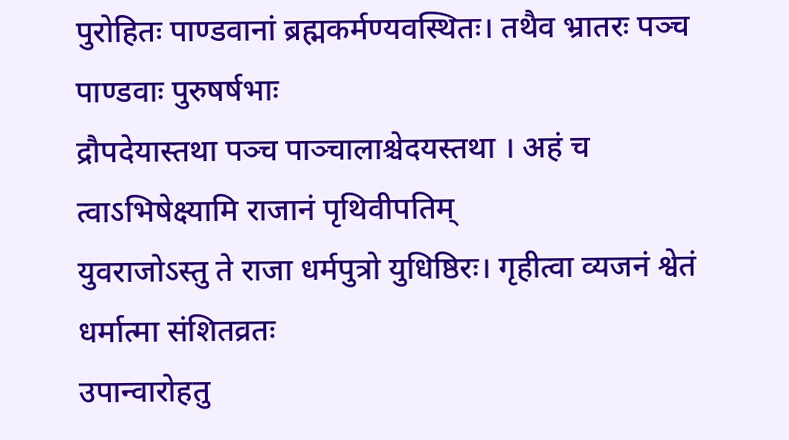पुरोहितः पाण्डवानां ब्रह्मकर्मण्यवस्थितः। तथैव भ्रातरः पञ्च पाण्डवाः पुरुषर्षभाः
द्रौपदेयास्तथा पञ्च पाञ्चालाश्चेदयस्तथा । अहं च त्वाऽभिषेक्ष्यामि राजानं पृथिवीपतिम्
युवराजोऽस्तु ते राजा धर्मपुत्रो युधिष्ठिरः। गृहीत्वा व्यजनं श्वेतं धर्मात्मा संशितव्रतः
उपान्वारोहतु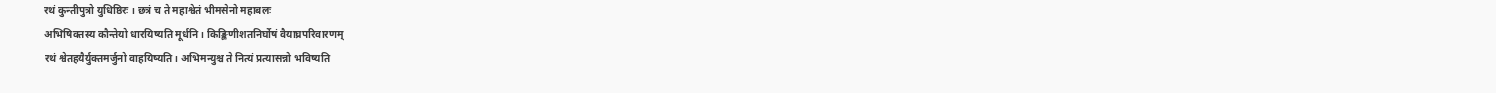रथं कुन्तीपुत्रो युधिष्ठिरः । छत्रं च ते महाश्वेतं भीमसेनो महाबलः
अभिषिक्तस्य कौन्तेयो धारयिष्यति मूर्धनि । किङ्किणीशतनिर्घोषं वैयाघ्रपरिवारणम्
रथं श्वेतहयैर्युक्तमर्जुनो वाहयिष्यति। अभिमन्युश्च ते नित्यं प्रत्यासन्नो भविष्यति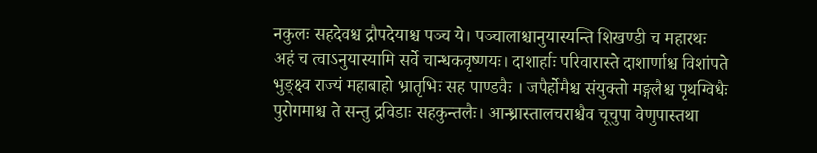नकुलः सहदेवश्च द्रौपदेयाश्च पञ्च ये। पञ्चालाश्चानुयास्यन्ति शिखण्डी च महारथः
अहं च त्वाऽनुयास्यामि सर्वे चान्धकवृष्णयः। दाशार्हाः परिवारास्ते दाशार्णाश्च विशांपते
भुङ्क्ष्व राज्यं महाबाहो भ्रातृभिः सह पाण्डवैः । जपैर्होमैश्च संयुक्तो मङ्गलैश्च पृथग्विधैः
पुरोगमाश्च ते सन्तु द्रविडाः सहकुन्तलैः। आन्ध्रास्तालचराश्चैव चूचुपा वेणुपास्तथा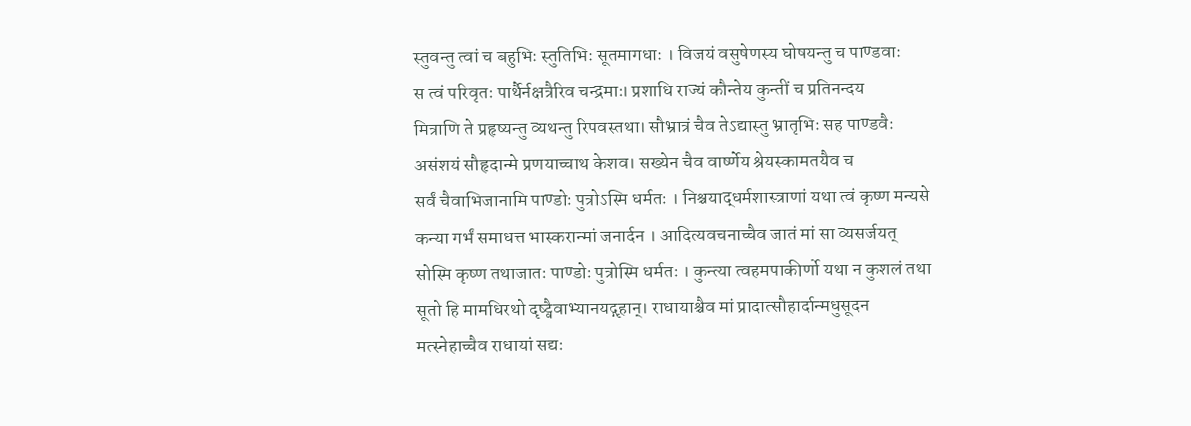स्तुवन्तु त्वां च बहुभिः स्तुतिभिः सूतमागधाः । विजयं वसुषेणस्य घोषयन्तु च पाण्डवाः
स त्वं परिवृतः पार्थैर्नक्षत्रैरिव चन्द्रमाः। प्रशाधि राज्यं कौन्तेय कुन्तीं च प्रतिनन्दय
मित्राणि ते प्रहृष्यन्तु व्यथन्तु रिपवस्तथा। सौभ्रात्रं चैव तेऽद्यास्तु भ्रातृभिः सह पाण्डवैः
असंशयं सौहृदान्मे प्रणयाच्चाथ केशव। सख्येन चैव वार्ष्णेय श्रेयस्कामतयैव च
सर्वं चैवाभिजानामि पाण्डोः पुत्रोऽस्मि धर्मतः । निश्चयाद्धर्मशास्त्राणां यथा त्वं कृष्ण मन्यसे
कन्या गर्भं समाधत्त भास्करान्मां जनार्दन । आदित्यवचनाच्चैव जातं मां सा व्यसर्जयत्
सोस्मि कृष्ण तथाजातः पाण्डोः पुत्रोस्मि धर्मतः । कुन्त्या त्वहमपाकीर्णो यथा न कुशलं तथा
सूतो हि मामधिरथो दृष्ट्वैवाभ्यानयद्गृहान्। राधायाश्चैव मां प्रादात्सौहार्दान्मधुसूदन
मत्स्नेहाच्चैव राधायां सद्यः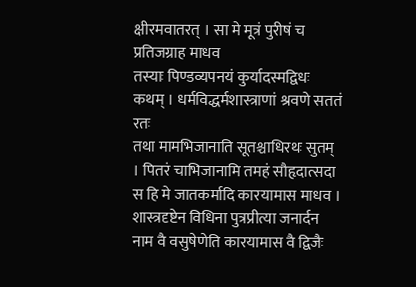क्षीरमवातरत् । सा मे मूत्रं पुरीषं च प्रतिजग्राह माधव
तस्याः पिण्डव्यपनयं कुर्यादस्मद्विधः कथम् । धर्मविद्धर्मशास्त्राणां श्रवणे सततं रतः
तथा मामभिजानाति सूतश्चाधिरथः सुतम् । पितरं चाभिजानामि तमहं सौहृदात्सदा
स हि मे जातकर्मादि कारयामास माधव । शास्त्रदृष्टेन विधिना पुत्रप्रीत्या जनार्दन
नाम वै वसुषेणेति कारयामास वै द्विजैः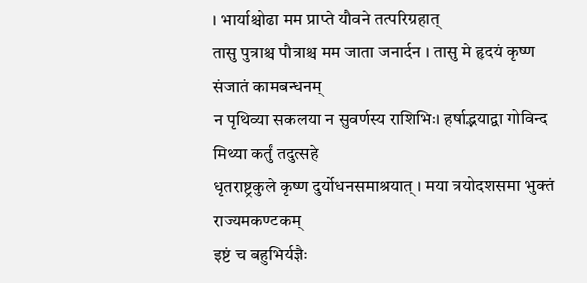। भार्याश्चोढा मम प्राप्ते यौवने तत्परिग्रहात्
तासु पुत्राश्च पौत्राश्च मम जाता जनार्दन । तासु मे हृदयं कृष्ण संजातं कामबन्धनम्
न पृथिव्या सकलया न सुवर्णस्य राशिभिः। हर्षाद्भयाद्वा गोविन्द मिथ्या कर्तुं तदुत्सहे
धृतराष्ट्रकुले कृष्ण दुर्योधनसमाश्रयात् । मया त्रयोदशसमा भुक्तं राज्यमकण्टकम्
इष्टं च बहुभिर्यज्ञैः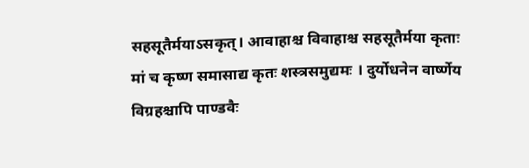सहसूतैर्मयाऽसकृत्। आवाहाश्च विवाहाश्च सहसूतैर्मया कृताः
मां च कृष्ण समासाद्य कृतः शस्त्रसमुद्यमः । दुर्योधनेन वार्ष्णेय विग्रहश्चापि पाण्डवैः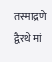तस्माद्रणे द्वैरथे मां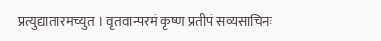प्रत्युद्यातारमच्युत । वृतवान्परमं कृष्ण प्रतीपं सव्यसाचिनः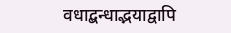वधाद्बन्धाद्भयाद्वापि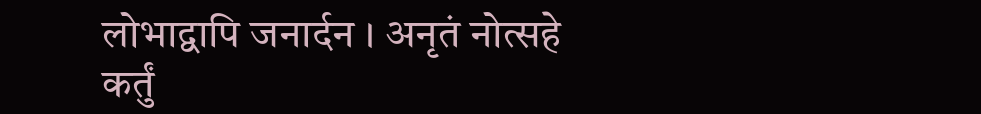लोभाद्वापि जनार्दन । अनृतं नोत्सहे कर्तुं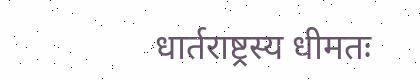धार्तराष्ट्रस्य धीमतः